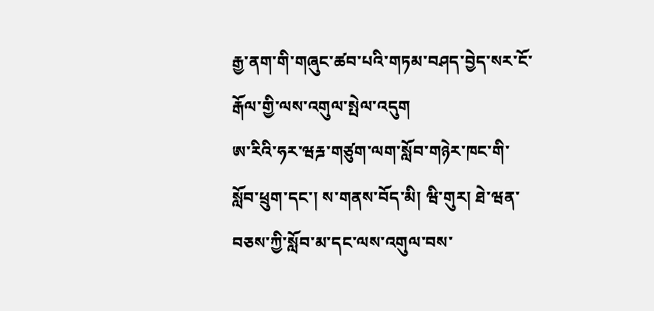རྒྱ་ནག་གི་གཞུང་ཚབ་པའི་གཏམ་བཤད་བྱེད་སར་ངོ་རྒོལ་གྱི་ལས་འགུལ་སྤེལ་འདུག
ཨ་རིའི་ཧར་ཝརྜ་གཙུག་ལག་སློབ་གཉེར་ཁང་གི་སློབ་ཕྲུག་དང་། ས་གནས་བོད་མི། ཝི་གུར། ཐེ་ཝན་བཅས་ཀྱི་སློབ་མ་དང་ལས་འགུལ་བས་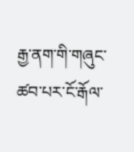རྒྱ་ནག་གི་གཞུང་ཚབ་པར་ངོ་རྒོལ་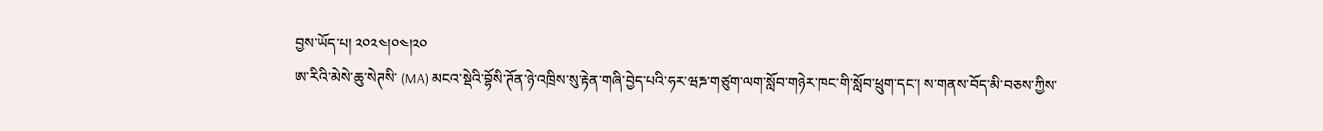བྱས་ཡོད་པ། ༢༠༢༤།༠༤།༢༠
ཨ་རིའི་མེསེ་ཆུ་སེཊསི་ (MA) མངའ་སྡེའི་བྷོསི་ཊོན་ཉེ་འཁྲིས་སུ་རྟེན་གཞི་བྱེད་པའི་ཧར་ཝརྜ་གཙུག་ལག་སློབ་གཉེར་ཁང་གི་སློབ་ཕྲུག་དང་། ས་གནས་བོད་མི་བཅས་ཀྱིས་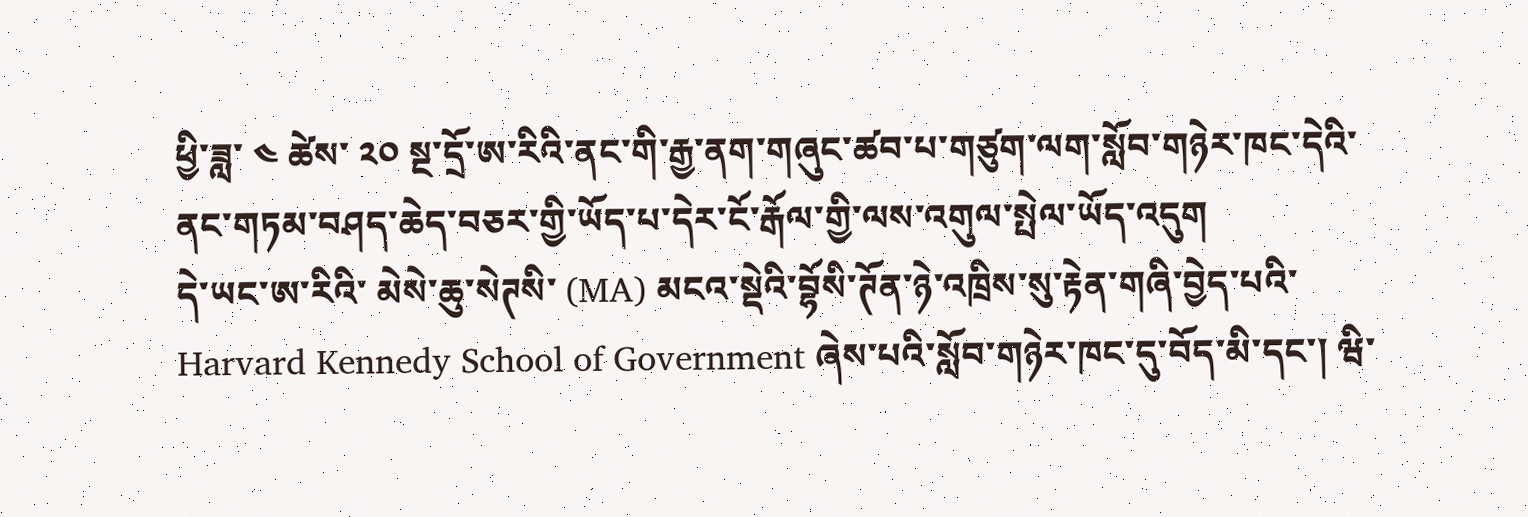ཕྱི་ཟླ་ ༤ ཚེས་ ༢༠ སྔ་དྲོ་ཨ་རིའི་ནང་གི་རྒྱ་ནག་གཞུང་ཚབ་པ་གཙུག་ལག་སློབ་གཉེར་ཁང་དེའི་ནང་གཏམ་བཤད་ཆེད་བཅར་གྱི་ཡོད་པ་དེར་ངོ་རྒོལ་གྱི་ལས་འགུལ་སྤེལ་ཡོད་འདུག
དེ་ཡང་ཨ་རིའི་ མེསེ་ཆུ་སེཊསི་ (MA) མངའ་སྡེའི་བྷོསི་ཊོན་ཉེ་འཁྲིས་སུ་རྟེན་གཞི་བྱེད་པའི་ Harvard Kennedy School of Government ཞེས་པའི་སློབ་གཉེར་ཁང་དུ་བོད་མི་དང་། ཝི་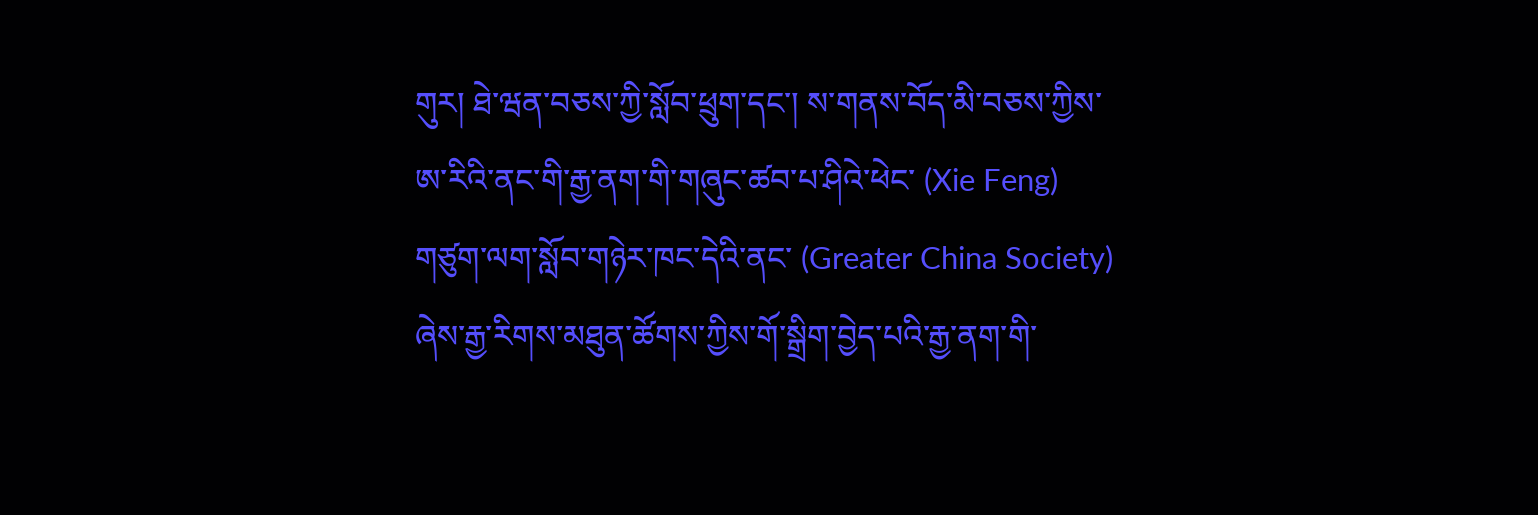གུར། ཐེ་ཝན་བཅས་ཀྱི་སློབ་ཕྲུག་དང་། ས་གནས་བོད་མི་བཅས་ཀྱིས་ཨ་རིའི་ནང་གི་རྒྱ་ནག་གི་གཞུང་ཚབ་པ་ཤིའེ་ཕེང་ (Xie Feng) གཙུག་ལག་སློབ་གཉེར་ཁང་དེའི་ནང་ (Greater China Society) ཞེས་རྒྱ་རིགས་མཐུན་ཚོགས་ཀྱིས་གོ་སྒྲིག་བྱེད་པའི་རྒྱ་ནག་གི་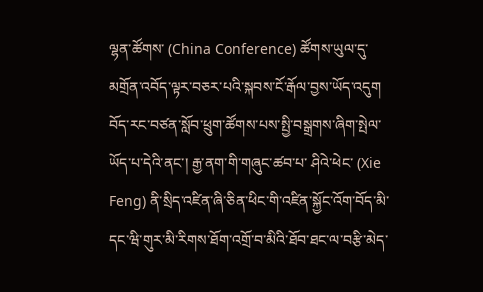ལྷན་ཚོགས་ (China Conference) ཚོགས་ཡུལ་དུ་མགྲོན་འབོད་ལྟར་བཅར་པའི་སྐབས་ངོ་རྒོལ་བྱས་ཡོད་འདུག
བོད་རང་བཙན་སློབ་ཕྲུག་ཚོགས་པས་སྤྱི་བསྒྲགས་ཞིག་སྤེལ་ཡོད་པ་དེའི་ནང་། རྒྱ་ནག་གི་གཞུང་ཚབ་པ་ ཤིའེ་ཕེང་ (Xie Feng) ནི་སྲིད་འཛིན་ཞི་ཅིན་ཕིང་གི་འཛིན་སྐྱོང་འོག་བོད་མི་དང་ཝི་གུར་མི་རིགས་ཐོག་འགྲོ་བ་མིའི་ཐོབ་ཐང་ལ་བརྩི་མེད་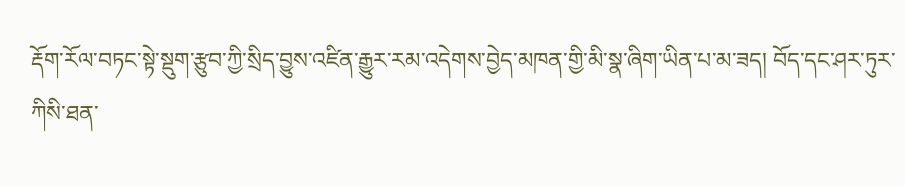རྡོག་རོལ་བཏང་སྟེ་སྡུག་རྩུབ་ཀྱི་སྲིད་བྱུས་འཛིན་རྒྱུར་རམ་འདེགས་བྱེད་མཁན་གྱི་མི་སྣ་ཞིག་ཡིན་པ་མ་ཟད། བོད་དང་ཤར་ཏུར་ཀིསི་ཐན་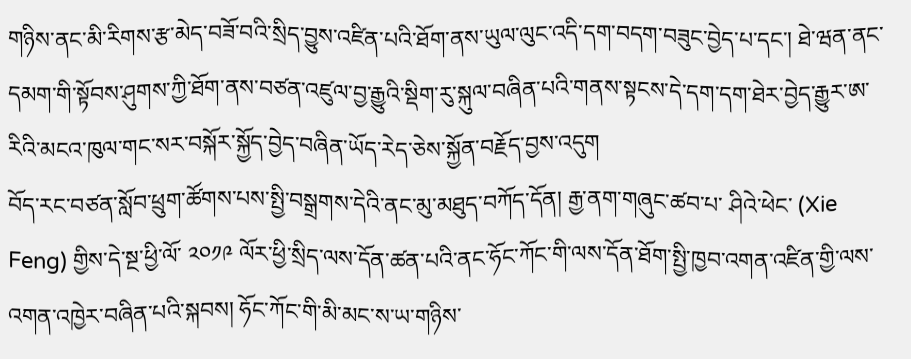གཉིས་ནང་མི་རིགས་རྩ་མེད་བཟོ་བའི་སྲིད་བྱུས་འཛིན་པའི་ཐོག་ནས་ཡུལ་ལུང་འདི་དག་བདག་བཟུང་བྱེད་པ་དང་། ཐེ་ཝན་ནང་དམག་གི་སྟོབས་ཤུགས་ཀྱི་ཐོག་ནས་བཙན་འཛུལ་བྱ་རྒྱུའི་སྡིག་རུ་སྐུལ་བཞིན་པའི་གནས་སྟངས་དེ་དག་དག་ཐེར་བྱེད་རྒྱུར་ཨ་རིའི་མངའ་ཁུལ་གང་སར་བསྐོར་སྐྱོད་བྱེད་བཞིན་ཡོད་རེད་ཅེས་སྐྱོན་བརྗོད་བྱས་འདུག
བོད་རང་བཙན་སློབ་ཕྲུག་ཚོགས་པས་སྤྱི་བསྒྲགས་དེའི་ནང་མུ་མཐུད་བཀོད་དོན། རྒྱ་ནག་གཞུང་ཚབ་པ་ ཤིའེ་ཕེང་ (Xie Feng) གྱིས་དེ་སྔ་ཕྱི་ལོ་ ༢༠༡༩ ལོར་ཕྱི་སྲིད་ལས་དོན་ཚན་པའི་ནང་ཧོང་ཀོང་གི་ལས་དོན་ཐོག་སྤྱི་ཁྱབ་འགན་འཛིན་གྱི་ལས་འགན་འཁྱེར་བཞིན་པའི་སྐབས། ཧོང་ཀོང་གི་མི་མང་ས་ཡ་གཉིས་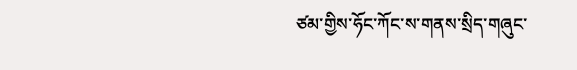ཙམ་གྱིས་ཧོང་ཀོང་ས་གནས་སྲིད་གཞུང་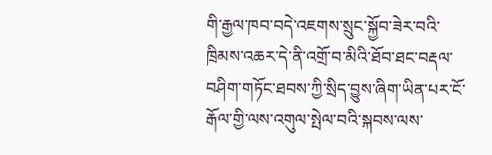གི་རྒྱལ་ཁབ་བདེ་འཇགས་སྲུང་སྐྱོབ་ཟེར་བའི་ཁྲིམས་འཆར་དེ་ནི་འགྲོ་བ་མིའི་ཐོབ་ཐང་བརྡལ་བཤིག་གཏོང་ཐབས་ཀྱི་སྲིད་བྱུས་ཞིག་ཡིན་པར་ངོ་རྒོལ་གྱི་ལས་འགུལ་སྤེལ་བའི་སྐབས་ལས་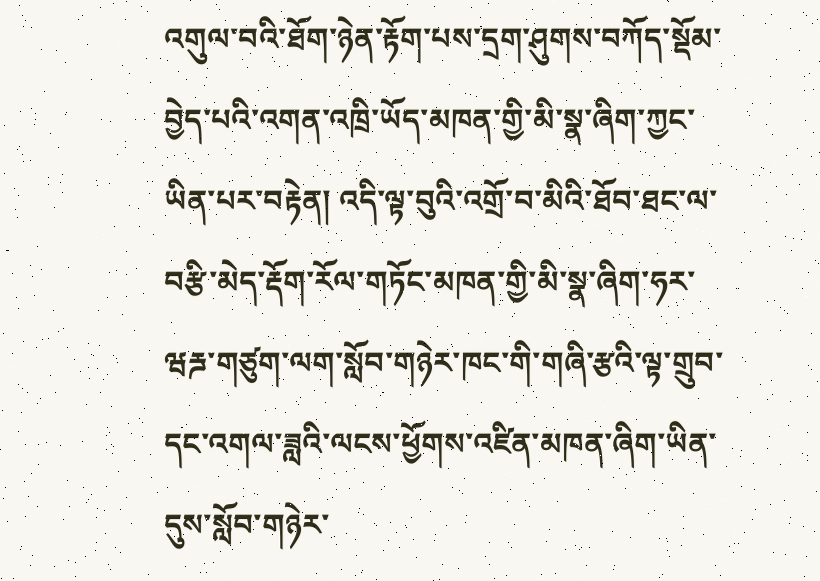འགུལ་བའི་ཐོག་ཉེན་རྟོག་པས་དྲག་ཤུགས་བཀོད་སྡོམ་བྱེད་པའི་འགན་འཁྲི་ཡོད་མཁན་གྱི་མི་སྣ་ཞིག་ཀྱང་ཡིན་པར་བརྟེན། འདི་ལྟ་བུའི་འགྲོ་བ་མིའི་ཐོབ་ཐང་ལ་བརྩི་མེད་རྡོག་རོལ་གཏོང་མཁན་གྱི་མི་སྣ་ཞིག་ཧར་ཝརྜ་གཙུག་ལག་སློབ་གཉེར་ཁང་གི་གཞི་རྩའི་ལྟ་གྲུབ་དང་འགལ་ཟླའི་ལངས་ཕྱོགས་འཛིན་མཁན་ཞིག་ཡིན་དུས་སློབ་གཉེར་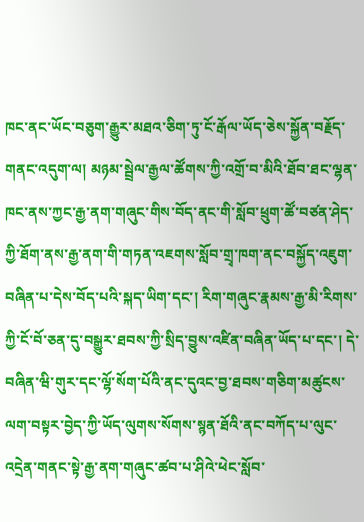ཁང་ནང་ཡོང་བཅུག་རྒྱུར་མཐའ་ཅིག་ཏུ་ངོ་རྒོལ་ཡོད་ཅེས་སྐྱོན་བརྗོད་གནང་འདུག་ལ། མཉམ་སྦྲེལ་རྒྱལ་ཚོགས་ཀྱི་འགྲོ་བ་མིའི་ཐོབ་ཐང་ལྷན་ཁང་ནས་ཀྱང་རྒྱ་ནག་གཞུང་གིས་བོད་ནང་གི་སློབ་ཕྲུག་ཚོ་བཙན་ཤེད་ཀྱི་ཐོག་ནས་རྒྱ་ནག་གི་གཏན་འཇགས་སློབ་གྲྭ་ཁག་ནང་བསྐྱོད་འཇུག་བཞིན་པ་དེས་བོད་པའི་སྐད་ཡིག་དང་། རིག་གཞུང་རྣམས་རྒྱ་མི་རིགས་ཀྱི་ངོ་བོ་ཅན་དུ་བསྒྱུར་ཐབས་ཀྱི་སྲིད་བྱུས་འཛིན་བཞིན་ཡོད་པ་དང་། དེ་བཞིན་ཝི་གུར་དང་ལྷོ་སོག་པོའི་ནང་དུའང་བྱ་ཐབས་གཅིག་མཚུངས་ལག་བསྟར་བྱེད་ཀྱི་ཡོད་ལུགས་སོགས་སྙན་ཐོའི་ནང་བཀོད་པ་ལུང་འདྲེན་གནང་སྟེ་རྒྱ་ནག་གཞུང་ཚབ་པ་ཤིའེ་ཕེང་སློབ་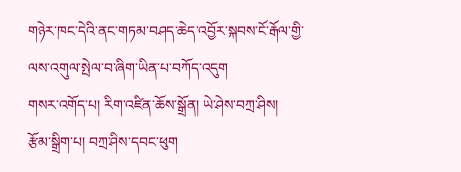གཉེར་ཁང་དེའི་ནང་གཏམ་བཤད་ཆེད་འབྱོར་སྐབས་ངོ་རྒོལ་གྱི་ལས་འགུལ་སྤེལ་བ་ཞིག་ཡིན་པ་བཀོད་འདུག
གསར་འགོད་པ། རིག་འཛིན་ཆོས་སྒྲོན། ཡེ་ཤེས་བཀྲ་ཤིས།
རྩོམ་སྒྲིག་པ། བཀྲ་ཤིས་དབང་ཕུག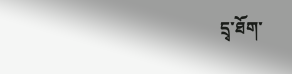དྲྭ་ཐོག་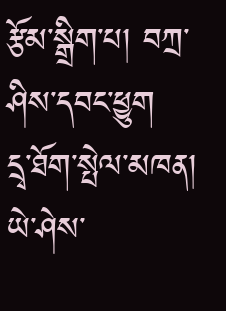རྩོམ་སྒྲིག་པ། བཀྲ་ཤིས་དབང་ཕྱུག
དྲྭ་ཐོག་སྤེལ་མཁན། ཡེ་ཤེས་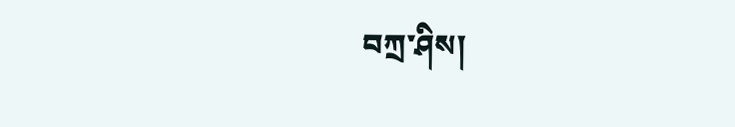བཀྲ་ཤིས།